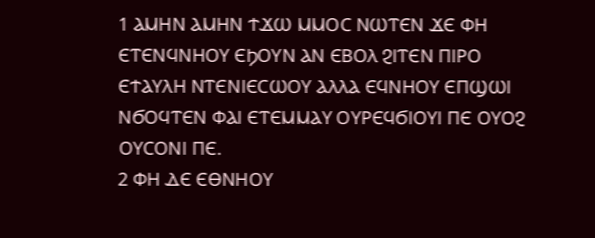1 ⲀⲘⲎⲚ ⲀⲘⲎⲚ ϮϪⲰ ⲘⲘⲞⲤ ⲚⲰⲦⲈⲚ ϪⲈ ⲪⲎ ⲈⲦⲈⲚϤⲚⲎⲞⲨ ⲈϦⲞⲨⲚ ⲀⲚ ⲈⲂⲞⲖ ϨⲒⲦⲈⲚ ⲠⲒⲢⲞ ⲈϮⲀⲨⲖⲎ ⲚⲦⲈⲚⲒⲈⲤⲰⲞⲨ ⲀⲖⲖⲀ ⲈϤⲚⲎⲞⲨ ⲈⲠϢⲰⲒ ⲚϬⲞϤⲦⲈⲚ ⲪⲀⲒ ⲈⲦⲈⲘⲘⲀⲨ ⲞⲨⲢⲈϤϬⲒⲞⲨⲒ ⲠⲈ ⲞⲨⲞϨ ⲞⲨⲤⲞⲚⲒ ⲠⲈ.
2 ⲪⲎ ⲆⲈ ⲈⲐⲚⲎⲞⲨ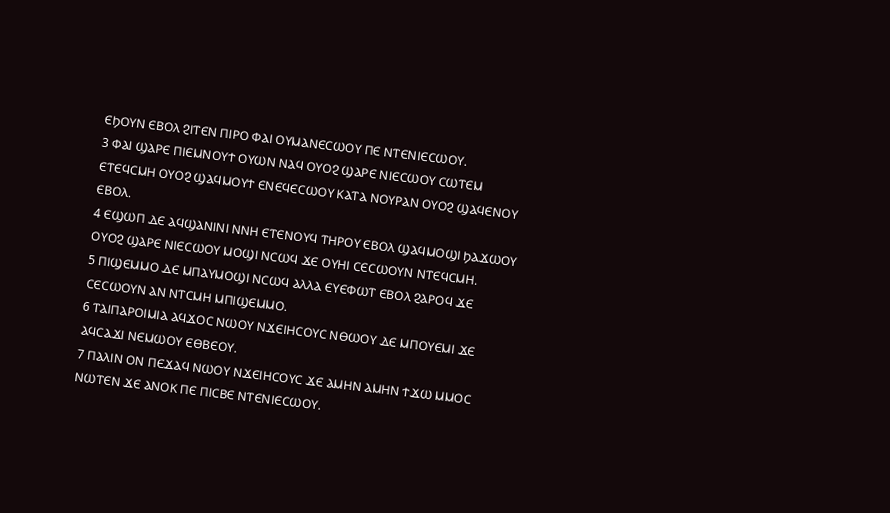ⲈϦⲞⲨⲚ ⲈⲂⲞⲖ ϨⲒⲦⲈⲚ ⲠⲒⲢⲞ ⲪⲀⲒ ⲞⲨⲘⲀⲚⲈⲤⲰⲞⲨ ⲠⲈ ⲚⲦⲈⲚⲒⲈⲤⲰⲞⲨ.
3 ⲪⲀⲒ ϢⲀⲢⲈ ⲠⲒⲈⲘⲚⲞⲨϮ ⲞⲨⲰⲚ ⲚⲀϤ ⲞⲨⲞϨ ϢⲀⲢⲈ ⲚⲒⲈⲤⲰⲞⲨ ⲤⲰⲦⲈⲘ ⲈⲦⲈϤⲤⲘⲎ ⲞⲨⲞϨ ϢⲀϤⲘⲞⲨϮ ⲈⲚⲈϤⲈⲤⲰⲞⲨ ⲔⲀⲦⲀ ⲚⲞⲨⲢⲀⲚ ⲞⲨⲞϨ ϢⲀϤⲈⲚⲞⲨ ⲈⲂⲞⲖ.
4 ⲈϢⲰⲠ ⲆⲈ ⲀϤϢⲀⲚⲒⲚⲒ ⲚⲚⲎ ⲈⲦⲈⲚⲞⲨϤ ⲦⲎⲢⲞⲨ ⲈⲂⲞⲖ ϢⲀϤⲘⲞϢⲒ ϦⲀϪⲰⲞⲨ ⲞⲨⲞϨ ϢⲀⲢⲈ ⲚⲒⲈⲤⲰⲞⲨ ⲘⲞϢⲒ ⲚⲤⲰϤ ϪⲈ ⲞⲨⲎⲒ ⲤⲈⲤⲰⲞⲨⲚ ⲚⲦⲈϤⲤⲘⲎ.
5 ⲠⲒϢⲈⲘⲘⲞ ⲆⲈ ⲘⲠⲀⲨⲘⲞϢⲒ ⲚⲤⲰϤ ⲀⲖⲖⲀ ⲈⲨⲈⲪⲰⲦ ⲈⲂⲞⲖ ϨⲀⲢⲞϤ ϪⲈ ⲤⲈⲤⲰⲞⲨⲚ ⲀⲚ ⲚⲦⲤⲘⲎ ⲘⲠⲒϢⲈⲘⲘⲞ.
6 ⲦⲀⲒⲠⲀⲢⲞⲒⲘⲒⲀ ⲀϤϪⲞⲤ ⲚⲰⲞⲨ ⲚϪⲈⲒⲎⲤⲞⲨⲤ ⲚⲐⲰⲞⲨ ⲆⲈ ⲘⲠⲞⲨⲈⲘⲒ ϪⲈ ⲀϤⲤⲀϪⲒ ⲚⲈⲘⲰⲞⲨ ⲈⲐⲂⲈⲞⲨ.
7 ⲠⲀⲖⲒⲚ ⲞⲚ ⲠⲈϪⲀϤ ⲚⲰⲞⲨ ⲚϪⲈⲒⲎⲤⲞⲨⲤ ϪⲈ ⲀⲘⲎⲚ ⲀⲘⲎⲚ ϮϪⲰ ⲘⲘⲞⲤ ⲚⲰⲦⲈⲚ ϪⲈ ⲀⲚⲞⲔ ⲠⲈ ⲠⲒⲤⲂⲈ ⲚⲦⲈⲚⲒⲈⲤⲰⲞⲨ.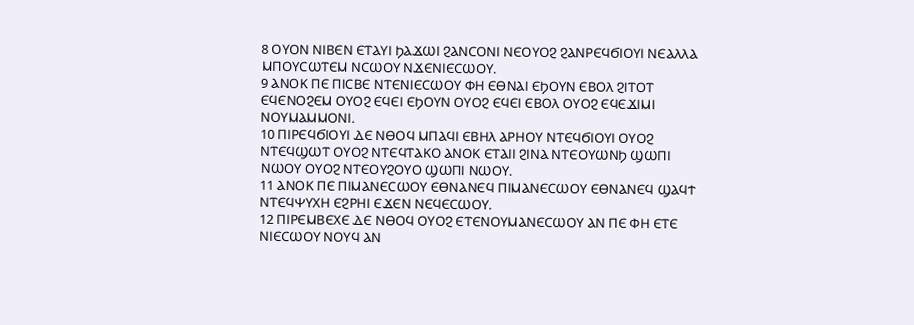8 ⲞⲨⲞⲚ ⲚⲒⲂⲈⲚ ⲈⲦⲀⲨⲒ ϦⲀϪⲰⲒ ϨⲀⲚⲤⲞⲚⲒ ⲚⲈⲞⲨⲞϨ ϨⲀⲚⲢⲈϤϬⲒⲞⲨⲒ ⲚⲈⲀⲖⲖⲀ ⲘⲠⲞⲨⲤⲰⲦⲈⲘ ⲚⲤⲰⲞⲨ ⲚϪⲈⲚⲒⲈⲤⲰⲞⲨ.
9 ⲀⲚⲞⲔ ⲠⲈ ⲠⲒⲤⲂⲈ ⲚⲦⲈⲚⲒⲈⲤⲰⲞⲨ ⲪⲎ ⲈⲐⲚⲀⲒ ⲈϦⲞⲨⲚ ⲈⲂⲞⲖ ϨⲒⲦⲞⲦ ⲈϤⲈⲚⲞϨⲈⲘ ⲞⲨⲞϨ ⲈϤⲈⲒ ⲈϦⲞⲨⲚ ⲞⲨⲞϨ ⲈϤⲈⲒ ⲈⲂⲞⲖ ⲞⲨⲞϨ ⲈϤⲈϪⲒⲘⲒ ⲚⲞⲨⲘⲀⲘⲘⲞⲚⲒ.
10 ⲠⲒⲢⲈϤϬⲒⲞⲨⲒ ⲆⲈ ⲚⲐⲞϤ ⲘⲠⲀϤⲒ ⲈⲂⲎⲖ ⲀⲢⲎⲞⲨ ⲚⲦⲈϤϬⲒⲞⲨⲒ ⲞⲨⲞϨ ⲚⲦⲈϤϢⲰⲦ ⲞⲨⲞϨ ⲚⲦⲈϤⲦⲀⲔⲞ ⲀⲚⲞⲔ ⲈⲦⲀⲒⲒ ϨⲒⲚⲀ ⲚⲦⲈⲞⲨⲰⲚϦ ϢⲰⲠⲒ ⲚⲰⲞⲨ ⲞⲨⲞϨ ⲚⲦⲈⲞⲨϨⲞⲨⲞ ϢⲰⲠⲒ ⲚⲰⲞⲨ.
11 ⲀⲚⲞⲔ ⲠⲈ ⲠⲒⲘⲀⲚⲈⲤⲰⲞⲨ ⲈⲐⲚⲀⲚⲈϤ ⲠⲒⲘⲀⲚⲈⲤⲰⲞⲨ ⲈⲐⲚⲀⲚⲈϤ ϢⲀϤϮ ⲚⲦⲈϤⲮⲨⲬⲎ ⲈϨⲢⲎⲒ ⲈϪⲈⲚ ⲚⲈϤⲈⲤⲰⲞⲨ.
12 ⲠⲒⲢⲈⲘⲂⲈⲬⲈ ⲆⲈ ⲚⲐⲞϤ ⲞⲨⲞϨ ⲈⲦⲈⲚⲞⲨⲘⲀⲚⲈⲤⲰⲞⲨ ⲀⲚ ⲠⲈ ⲪⲎ ⲈⲦⲈ ⲚⲒⲈⲤⲰⲞⲨ ⲚⲞⲨϤ ⲀⲚ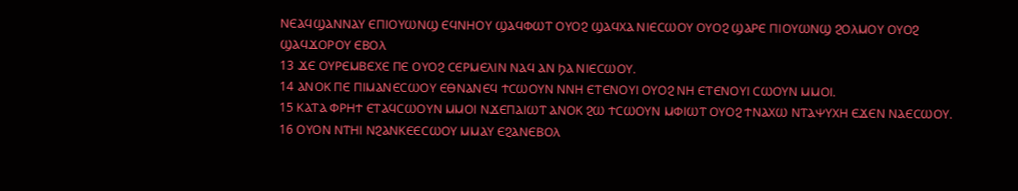ⲚⲈⲀϤϢⲀⲚⲚⲀⲨ ⲈⲠⲒⲞⲨⲰⲚϢ ⲈϤⲚⲎⲞⲨ ϢⲀϤⲪⲰⲦ ⲞⲨⲞϨ ϢⲀϤⲬⲀ ⲚⲒⲈⲤⲰⲞⲨ ⲞⲨⲞϨ ϢⲀⲢⲈ ⲠⲒⲞⲨⲰⲚϢ ϨⲞⲖⲘⲞⲨ ⲞⲨⲞϨ ϢⲀϤϪⲞⲢⲞⲨ ⲈⲂⲞⲖ
13 ϪⲈ ⲞⲨⲢⲈⲘⲂⲈⲬⲈ ⲠⲈ ⲞⲨⲞϨ ⲤⲈⲢⲘⲈⲖⲒⲚ ⲚⲀϤ ⲀⲚ ϦⲀ ⲚⲒⲈⲤⲰⲞⲨ.
14 ⲀⲚⲞⲔ ⲠⲈ ⲠⲒⲘⲀⲚⲈⲤⲰⲞⲨ ⲈⲐⲚⲀⲚⲈϤ ϮⲤⲰⲞⲨⲚ ⲚⲚⲎ ⲈⲦⲈⲚⲞⲨⲒ ⲞⲨⲞϨ ⲚⲎ ⲈⲦⲈⲚⲞⲨⲒ ⲤⲰⲞⲨⲚ ⲘⲘⲞⲒ.
15 ⲔⲀⲦⲀ ⲪⲢⲎϮ ⲈⲦⲀϤⲤⲰⲞⲨⲚ ⲘⲘⲞⲒ ⲚϪⲈⲠⲀⲒⲰⲦ ⲀⲚⲞⲔ ϨⲰ ϮⲤⲰⲞⲨⲚ ⲘⲪⲒⲰⲦ ⲞⲨⲞϨ ϮⲚⲀⲬⲰ ⲚⲦⲀⲮⲨⲬⲎ ⲈϪⲈⲚ ⲚⲀⲈⲤⲰⲞⲨ.
16 ⲞⲨⲞⲚ ⲚⲦⲎⲒ ⲚϨⲀⲚⲔⲈⲈⲤⲰⲞⲨ ⲘⲘⲀⲨ ⲈϨⲀⲚⲈⲂⲞⲖ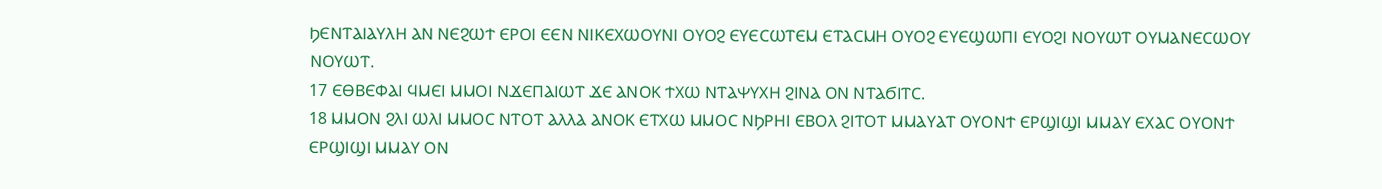ϦⲈⲚⲦⲀⲒⲀⲨⲖⲎ ⲀⲚ ⲚⲈϨⲰϮ ⲈⲢⲞⲒ ⲈⲈⲚ ⲚⲒⲔⲈⲬⲰⲞⲨⲚⲒ ⲞⲨⲞϨ ⲈⲨⲈⲤⲰⲦⲈⲘ ⲈⲦⲀⲤⲘⲎ ⲞⲨⲞϨ ⲈⲨⲈϢⲰⲠⲒ ⲈⲨⲞϨⲒ ⲚⲞⲨⲰⲦ ⲞⲨⲘⲀⲚⲈⲤⲰⲞⲨ ⲚⲞⲨⲰⲦ.
17 ⲈⲐⲂⲈⲪⲀⲒ ϤⲘⲈⲒ ⲘⲘⲞⲒ ⲚϪⲈⲠⲀⲒⲰⲦ ϪⲈ ⲀⲚⲞⲔ ϮⲬⲰ ⲚⲦⲀⲮⲨⲬⲎ ϨⲒⲚⲀ ⲞⲚ ⲚⲦⲀϬⲒⲦⲤ.
18 ⲘⲘⲞⲚ ϨⲖⲒ ⲰⲖⲒ ⲘⲘⲞⲤ ⲚⲦⲞⲦ ⲀⲖⲖⲀ ⲀⲚⲞⲔ ⲈⲦⲬⲰ ⲘⲘⲞⲤ ⲚϦⲢⲎⲒ ⲈⲂⲞⲖ ϨⲒⲦⲞⲦ ⲘⲘⲀⲨⲀⲦ ⲞⲨⲞⲚϮ ⲈⲢϢⲒϢⲒ ⲘⲘⲀⲨ ⲈⲬⲀⲤ ⲞⲨⲞⲚϮ ⲈⲢϢⲒϢⲒ ⲘⲘⲀⲨ ⲞⲚ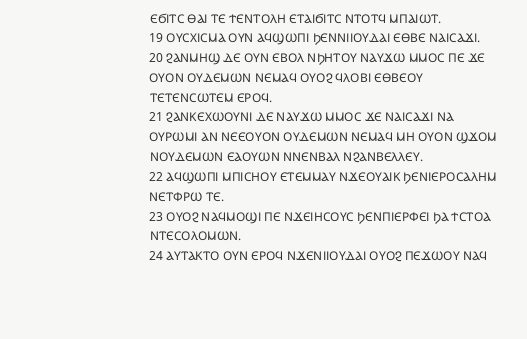ⲈϬⲒⲦⲤ ⲐⲀⲒ ⲦⲈ ϮⲈⲚⲦⲞⲖⲎ ⲈⲦⲀⲒϬⲒⲦⲤ ⲚⲦⲞⲦϤ ⲘⲠⲀⲒⲰⲦ.
19 ⲞⲨⲤⲬⲒⲤⲘⲀ ⲞⲨⲚ ⲀϤϢⲰⲠⲒ ϦⲈⲚⲚⲒⲒⲞⲨⲆⲀⲒ ⲈⲐⲂⲈ ⲚⲀⲒⲤⲀϪⲒ.
20 ϨⲀⲚⲘⲎϢ ⲆⲈ ⲞⲨⲚ ⲈⲂⲞⲖ ⲚϦⲎⲦⲞⲨ ⲚⲀⲨϪⲰ ⲘⲘⲞⲤ ⲠⲈ ϪⲈ ⲞⲨⲞⲚ ⲞⲨⲆⲈⲘⲰⲚ ⲚⲈⲘⲀϤ ⲞⲨⲞϨ ϤⲖⲞⲂⲒ ⲈⲐⲂⲈⲞⲨ ⲦⲈⲦⲈⲚⲤⲰⲦⲈⲘ ⲈⲢⲞϤ.
21 ϨⲀⲚⲔⲈⲬⲰⲞⲨⲚⲒ ⲆⲈ ⲚⲀⲨϪⲰ ⲘⲘⲞⲤ ϪⲈ ⲚⲀⲒⲤⲀϪⲒ ⲚⲀ ⲞⲨⲢⲰⲘⲒ ⲀⲚ ⲚⲈⲈⲞⲨⲞⲚ ⲞⲨⲆⲈⲘⲰⲚ ⲚⲈⲘⲀϤ ⲘⲎ ⲞⲨⲞⲚ ϢϪⲞⲘ ⲚⲞⲨⲆⲈⲘⲰⲚ ⲈⲀⲞⲨⲰⲚ ⲚⲚⲈⲚⲂⲀⲖ ⲚϨⲀⲚⲂⲈⲖⲖⲈⲨ.
22 ⲀϤϢⲰⲠⲒ ⲘⲠⲒⲤⲎⲞⲨ ⲈⲦⲈⲘⲘⲀⲨ ⲚϪⲈⲞⲨⲀⲒⲔ ϦⲈⲚⲒⲈⲢⲞⲤⲀⲖⲎⲘ ⲚⲈⲦⲪⲢⲰ ⲦⲈ.
23 ⲞⲨⲞϨ ⲚⲀϤⲘⲞϢⲒ ⲠⲈ ⲚϪⲈⲒⲎⲤⲞⲨⲤ ϦⲈⲚⲠⲒⲈⲢⲪⲈⲒ ϦⲀ ϮⲤⲦⲞⲀ ⲚⲦⲈⲤⲞⲖⲞⲘⲰⲚ.
24 ⲀⲨⲦⲀⲔⲦⲞ ⲞⲨⲚ ⲈⲢⲞϤ ⲚϪⲈⲚⲒⲒⲞⲨⲆⲀⲒ ⲞⲨⲞϨ ⲠⲈϪⲰⲞⲨ ⲚⲀϤ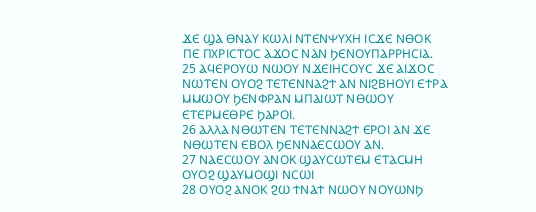ϪⲈ ϢⲀ ⲐⲚⲀⲨ ⲔⲰⲖⲒ ⲚⲦⲈⲚⲮⲨⲬⲎ ⲒⲤϪⲈ ⲚⲐⲞⲔ ⲠⲈ ⲠⲬⲢⲒⲤⲦⲞⲤ ⲀϪⲞⲤ ⲚⲀⲚ ϦⲈⲚⲞⲨⲠⲀⲢⲢⲎⲤⲒⲀ.
25 ⲀϤⲈⲢⲞⲨⲰ ⲚⲰⲞⲨ ⲚϪⲈⲒⲎⲤⲞⲨⲤ ϪⲈ ⲀⲒϪⲞⲤ ⲚⲰⲦⲈⲚ ⲞⲨⲞϨ ⲦⲈⲦⲈⲚⲚⲀϨϮ ⲀⲚ ⲚⲒϨⲂⲎⲞⲨⲒ ⲈϮⲢⲀ ⲘⲘⲰⲞⲨ ϦⲈⲚⲪⲢⲀⲚ ⲘⲠⲀⲒⲰⲦ ⲚⲐⲰⲞⲨ ⲈⲦⲈⲢⲘⲈⲐⲢⲈ ϦⲀⲢⲞⲒ.
26 ⲀⲖⲖⲀ ⲚⲐⲰⲦⲈⲚ ⲦⲈⲦⲈⲚⲚⲀϨϮ ⲈⲢⲞⲒ ⲀⲚ ϪⲈ ⲚⲐⲰⲦⲈⲚ ⲈⲂⲞⲖ ϦⲈⲚⲚⲀⲈⲤⲰⲞⲨ ⲀⲚ.
27 ⲚⲀⲈⲤⲰⲞⲨ ⲀⲚⲞⲔ ϢⲀⲨⲤⲰⲦⲈⲘ ⲈⲦⲀⲤⲘⲎ ⲞⲨⲞϨ ϢⲀⲨⲘⲞϢⲒ ⲚⲤⲰⲒ
28 ⲞⲨⲞϨ ⲀⲚⲞⲔ ϨⲰ ϮⲚⲀϮ ⲚⲰⲞⲨ ⲚⲞⲨⲰⲚϦ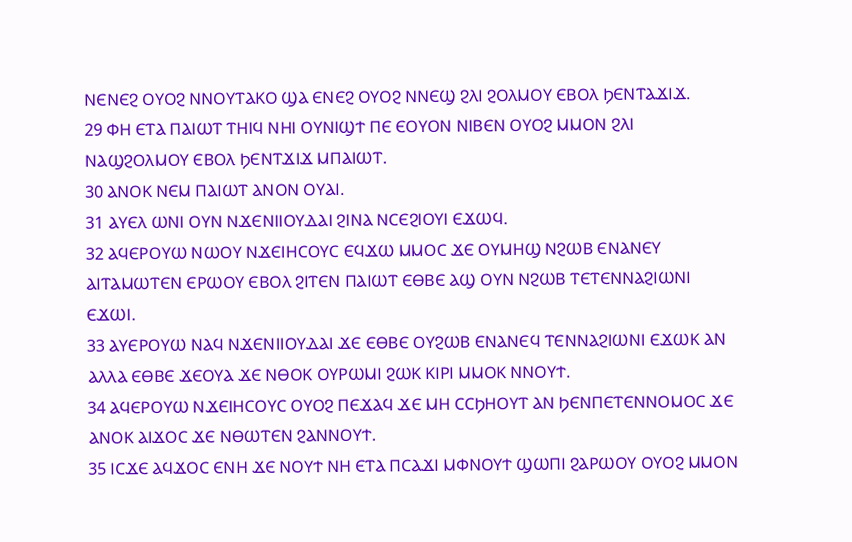ⲚⲈⲚⲈϨ ⲞⲨⲞϨ ⲚⲚⲞⲨⲦⲀⲔⲞ ϢⲀ ⲈⲚⲈϨ ⲞⲨⲞϨ ⲚⲚⲈϢ ϨⲖⲒ ϨⲞⲖⲘⲞⲨ ⲈⲂⲞⲖ ϦⲈⲚⲦⲀϪⲒϪ.
29 ⲪⲎ ⲈⲦⲀ ⲠⲀⲒⲰⲦ ⲦⲎⲒϤ ⲚⲎⲒ ⲞⲨⲚⲒϢϮ ⲠⲈ ⲈⲞⲨⲞⲚ ⲚⲒⲂⲈⲚ ⲞⲨⲞϨ ⲘⲘⲞⲚ ϨⲖⲒ ⲚⲀϢϨⲞⲖⲘⲞⲨ ⲈⲂⲞⲖ ϦⲈⲚⲦϪⲒϪ ⲘⲠⲀⲒⲰⲦ.
30 ⲀⲚⲞⲔ ⲚⲈⲘ ⲠⲀⲒⲰⲦ ⲀⲚⲞⲚ ⲞⲨⲀⲒ.
31 ⲀⲨⲈⲖ ⲰⲚⲒ ⲞⲨⲚ ⲚϪⲈⲚⲒⲒⲞⲨⲆⲀⲒ ϨⲒⲚⲀ ⲚⲤⲈϨⲒⲞⲨⲒ ⲈϪⲰϤ.
32 ⲀϤⲈⲢⲞⲨⲰ ⲚⲰⲞⲨ ⲚϪⲈⲒⲎⲤⲞⲨⲤ ⲈϤϪⲰ ⲘⲘⲞⲤ ϪⲈ ⲞⲨⲘⲎϢ ⲚϨⲰⲂ ⲈⲚⲀⲚⲈⲨ ⲀⲒⲦⲀⲘⲰⲦⲈⲚ ⲈⲢⲰⲞⲨ ⲈⲂⲞⲖ ϨⲒⲦⲈⲚ ⲠⲀⲒⲰⲦ ⲈⲐⲂⲈ ⲀϢ ⲞⲨⲚ ⲚϨⲰⲂ ⲦⲈⲦⲈⲚⲚⲀϨⲒⲰⲚⲒ ⲈϪⲰⲒ.
33 ⲀⲨⲈⲢⲞⲨⲰ ⲚⲀϤ ⲚϪⲈⲚⲒⲒⲞⲨⲆⲀⲒ ϪⲈ ⲈⲐⲂⲈ ⲞⲨϨⲰⲂ ⲈⲚⲀⲚⲈϤ ⲦⲈⲚⲚⲀϨⲒⲰⲚⲒ ⲈϪⲰⲔ ⲀⲚ ⲀⲖⲖⲀ ⲈⲐⲂⲈ ϪⲈⲞⲨⲀ ϪⲈ ⲚⲐⲞⲔ ⲞⲨⲢⲰⲘⲒ ϨⲰⲔ ⲔⲒⲢⲒ ⲘⲘⲞⲔ ⲚⲚⲞⲨϮ.
34 ⲀϤⲈⲢⲞⲨⲰ ⲚϪⲈⲒⲎⲤⲞⲨⲤ ⲞⲨⲞϨ ⲠⲈϪⲀϤ ϪⲈ ⲘⲎ ⲤⲤϦⲎⲞⲨⲦ ⲀⲚ ϦⲈⲚⲠⲈⲦⲈⲚⲚⲞⲘⲞⲤ ϪⲈ ⲀⲚⲞⲔ ⲀⲒϪⲞⲤ ϪⲈ ⲚⲐⲰⲦⲈⲚ ϨⲀⲚⲚⲞⲨϮ.
35 ⲒⲤϪⲈ ⲀϤϪⲞⲤ ⲈⲚⲎ ϪⲈ ⲚⲞⲨϮ ⲚⲎ ⲈⲦⲀ ⲠⲤⲀϪⲒ ⲘⲪⲚⲞⲨϮ ϢⲰⲠⲒ ϨⲀⲢⲰⲞⲨ ⲞⲨⲞϨ ⲘⲘⲞⲚ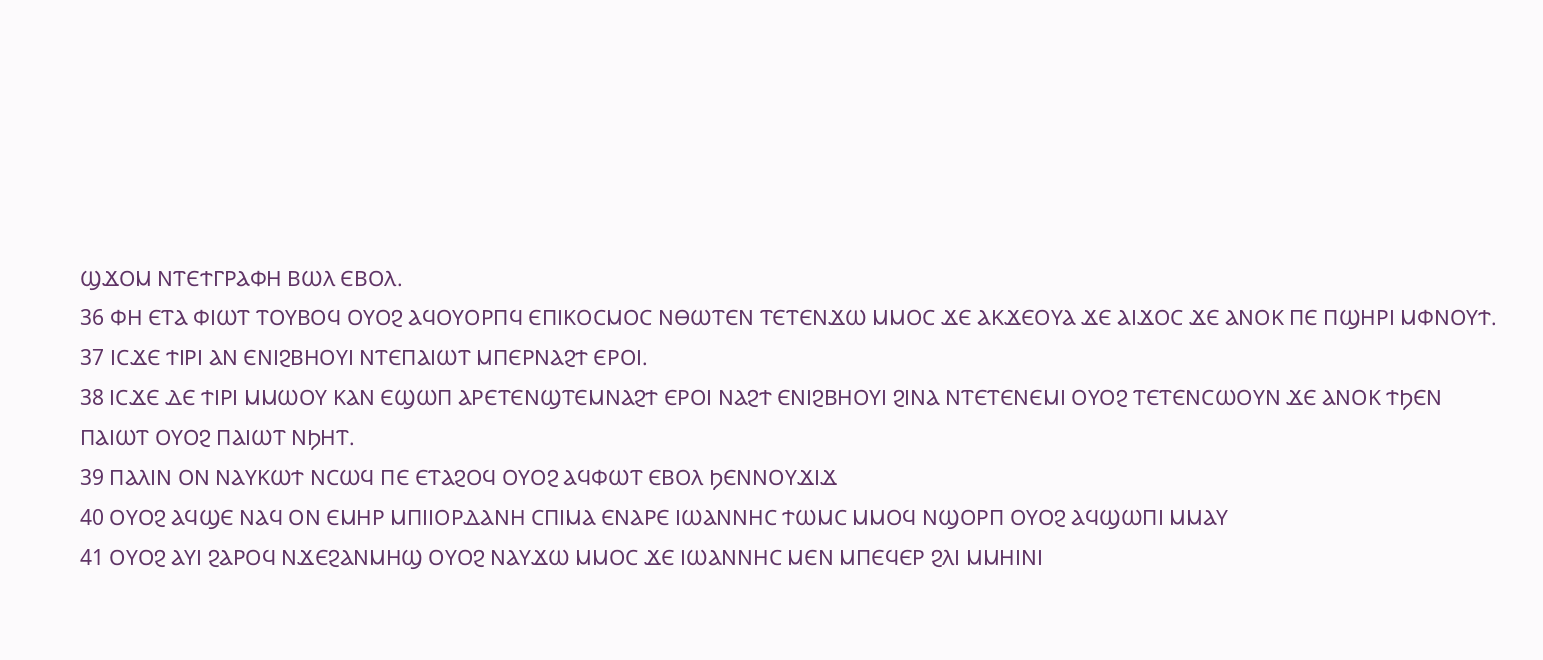ϢϪⲞⲘ ⲚⲦⲈϮⲄⲢⲀⲪⲎ ⲂⲰⲖ ⲈⲂⲞⲖ.
36 ⲪⲎ ⲈⲦⲀ ⲪⲒⲰⲦ ⲦⲞⲨⲂⲞϤ ⲞⲨⲞϨ ⲀϤⲞⲨⲞⲢⲠϤ ⲈⲠⲒⲔⲞⲤⲘⲞⲤ ⲚⲐⲰⲦⲈⲚ ⲦⲈⲦⲈⲚϪⲰ ⲘⲘⲞⲤ ϪⲈ ⲀⲔϪⲈⲞⲨⲀ ϪⲈ ⲀⲒϪⲞⲤ ϪⲈ ⲀⲚⲞⲔ ⲠⲈ ⲠϢⲎⲢⲒ ⲘⲪⲚⲞⲨϮ.
37 ⲒⲤϪⲈ ϮⲒⲢⲒ ⲀⲚ ⲈⲚⲒϨⲂⲎⲞⲨⲒ ⲚⲦⲈⲠⲀⲒⲰⲦ ⲘⲠⲈⲢⲚⲀϨϮ ⲈⲢⲞⲒ.
38 ⲒⲤϪⲈ ⲆⲈ ϮⲒⲢⲒ ⲘⲘⲰⲞⲨ ⲔⲀⲚ ⲈϢⲰⲠ ⲀⲢⲈⲦⲈⲚϢⲦⲈⲘⲚⲀϨϮ ⲈⲢⲞⲒ ⲚⲀϨϮ ⲈⲚⲒϨⲂⲎⲞⲨⲒ ϨⲒⲚⲀ ⲚⲦⲈⲦⲈⲚⲈⲘⲒ ⲞⲨⲞϨ ⲦⲈⲦⲈⲚⲤⲰⲞⲨⲚ ϪⲈ ⲀⲚⲞⲔ ϮϦⲈⲚ ⲠⲀⲒⲰⲦ ⲞⲨⲞϨ ⲠⲀⲒⲰⲦ ⲚϦⲎⲦ.
39 ⲠⲀⲖⲒⲚ ⲞⲚ ⲚⲀⲨⲔⲰϮ ⲚⲤⲰϤ ⲠⲈ ⲈⲦⲀϨⲞϤ ⲞⲨⲞϨ ⲀϤⲪⲰⲦ ⲈⲂⲞⲖ ϦⲈⲚⲚⲞⲨϪⲒϪ
40 ⲞⲨⲞϨ ⲀϤϢⲈ ⲚⲀϤ ⲞⲚ ⲈⲘⲎⲢ ⲘⲠⲒⲒⲞⲢⲆⲀⲚⲎ ⲤⲠⲒⲘⲀ ⲈⲚⲀⲢⲈ ⲒⲰⲀⲚⲚⲎⲤ ϮⲰⲘⲤ ⲘⲘⲞϤ ⲚϢⲞⲢⲠ ⲞⲨⲞϨ ⲀϤϢⲰⲠⲒ ⲘⲘⲀⲨ
41 ⲞⲨⲞϨ ⲀⲨⲒ ϨⲀⲢⲞϤ ⲚϪⲈϨⲀⲚⲘⲎϢ ⲞⲨⲞϨ ⲚⲀⲨϪⲰ ⲘⲘⲞⲤ ϪⲈ ⲒⲰⲀⲚⲚⲎⲤ ⲘⲈⲚ ⲘⲠⲈϤⲈⲢ ϨⲖⲒ ⲘⲘⲎⲒⲚⲒ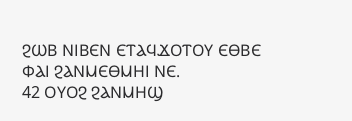ϨⲰⲂ ⲚⲒⲂⲈⲚ ⲈⲦⲀϤϪⲞⲦⲞⲨ ⲈⲐⲂⲈ ⲪⲀⲒ ϨⲀⲚⲘⲈⲐⲘⲎⲒ ⲚⲈ.
42 ⲞⲨⲞϨ ϨⲀⲚⲘⲎϢ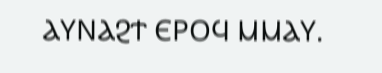ⲀⲨⲚⲀϨϮ ⲈⲢⲞϤ ⲘⲘⲀⲨ.